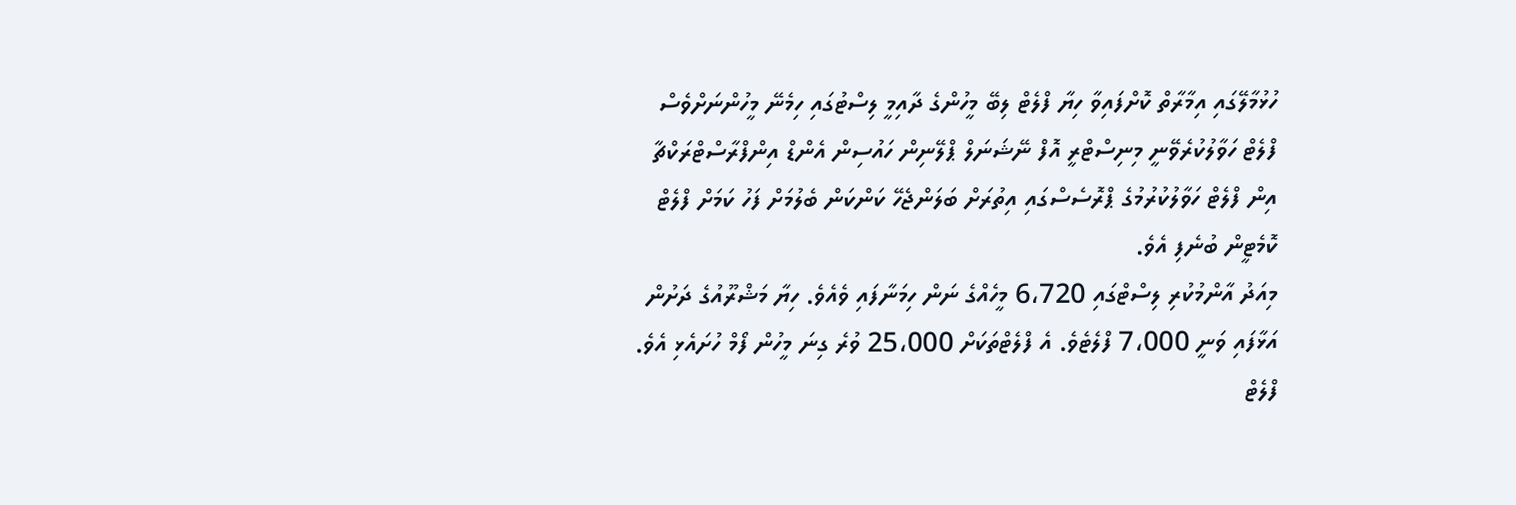ހުޅުމާލޭގައި އިމާރާތް ކޮށްފައިވާ ހިޔާ ފްލެޓް ލިބޭ މީހުންގެ ދާއިމީ ލިސްޓުގައި ހިމެނޭ މީހުންނަށްވެސް ފްލެޓް ހަވާލުކުރެވޭނީ މިނިސްޓްރީ އޮފް ނޭޝަނަލް ޕްލޭނިން ހައުސިން އެންޑް އިންފްރާސްޓްރަކްޗާ އިން ފްލެޓް ހަވާލުކުރުމުގެ ޕްރޮސެސްގައި އިތުރަށް ބަލަންޖެހޭ ކަންކަން ބެލުމަށް ފަހު ކަމަށް ފްލެޓް ކޮމެޓީން ބުނެފި އެވެ.
މިއަދު އާންމުކުރި ލިސްޓްގައި 6،720 މީހެއްގެ ނަން ހިމަނާފައި ވެއެވެ. ހިޔާ މަޝްރޫއުގެ ދަށުން އަޅާފައި ވަނީ 7،000 ފްލެޓެވެ. އެ ފްލެޓްތަކަށް 25،000 ވުރެ ގިނަ މީހުން ފޯމް ހުށައެޅި އެވެ.
ފްލެޓް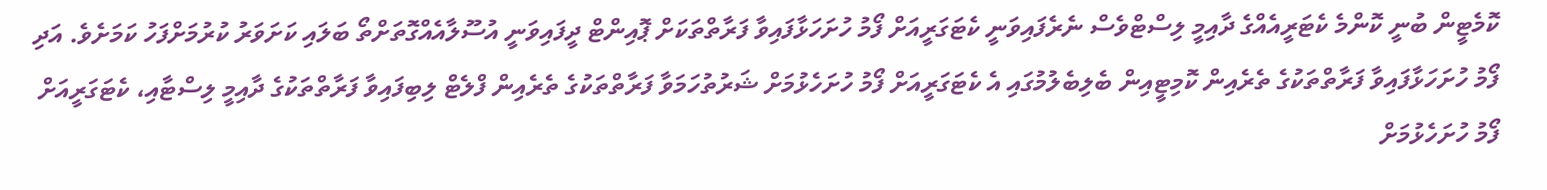ކޮމެޓީން ބުނީ ކޮންމެ ކެޓަރީއެއްގެ ދާއިމީ ލިސްޓްވެސް ނެރެފައިވަނީ ކެޓަގަރީއަށް ފޯމު ހުށަހަޅާފައިވާ ފަރާތްތަކަށް ޕޮއިންޓް ދީފައިވަނީ އުސޫލާއެއްގޮތަށްތޯ ބަލައި ކަށަވަރު ކުރުމަށްފަހު ކަމަށެވެ. އަދި ފޯމު ހުށަހަޅާފައިވާ ފަރާތްތަކުގެ ތެރެއިން ކޮމިޓީއިން ބެލިބެލުމުގައި އެ ކެޓަގަރީއަށް ފޯމު ހުށަހެޅުމަށް ޝަރުތުހަމަވާ ފަރާތްތަކުގެ ތެރެއިން ފްލެޓް ލިބިފައިވާ ފަރާތްތަކުގެ ދާއިމީ ލިސްޓާއި، ކެޓަގަރީއަށް ފޯމު ހުށަހެޅުމަށް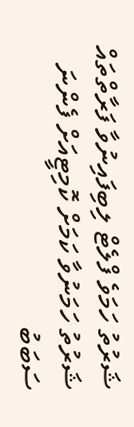ޝަރުތު ހަމަވެ ފްލެޓް ލިބިފައިނުވާ ފަރާތްތައް ޝަރުތު ހަމަނުވާ ކަމަށް ކޮމިޓީއަށް ފެންނަ ސަބަބު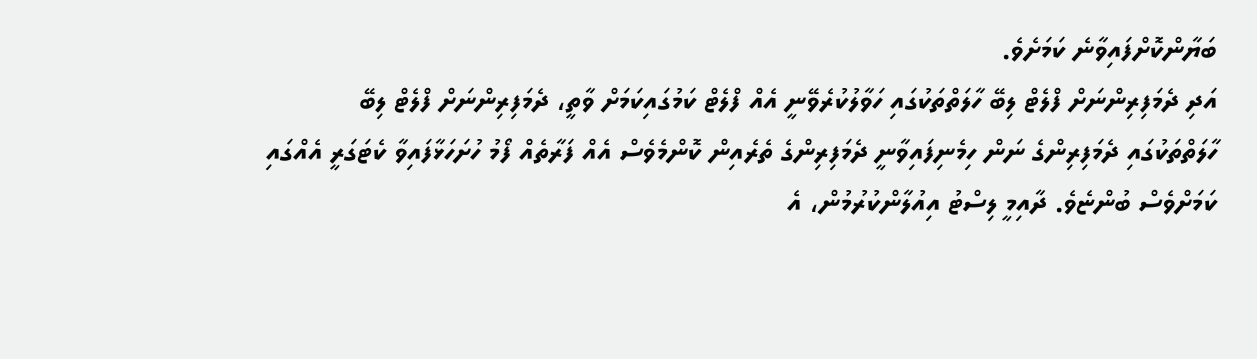ބަޔާންކޮށްފައިވާނެ ކަމަށެވެ.
އަދި ދެމަފިރިންނަށް ފްލެޓް ލިބޭ ހާލަތްތަކުގައި ހަވާލުކުރެވޭނީ އެއް ފްލެޓް ކަމުގައިކަމަށް ވާތީ، ދެމަފިރިންނަށް ފްލެޓް ލިބޭ ހާލަތްތަކުގައި ދެމަފިރިންގެ ނަން ހިމެނިފައިވާނީ ދެމަފިރިންގެ ތެރެއިން ކޮންމެވެސް އެއް ފަރާތެއް ފޯމު ހުށަހަޅާފައިވާ ކެޓަގަރީ އެއްގައި ކަމަށްވެސް ބުންޏެވެ. ދާއިމީ ލިސްޓު އިއުލާންކުރުމުން، އެ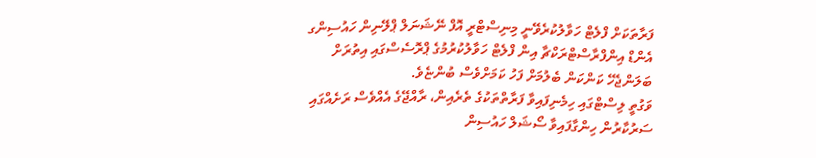ފަރާތަކަށް ފްލެޓް ހަވާލުކުރެވޭނީ މިނިސްޓްރީ އޮފް ނޭޝަނަލް ޕްލޭނިން ހައުސިންގ އެންޑް އިންފްރާސްޓްރަކްޗާ އިން ފްލެޓް ހަވާލުކުރުމުގެ ޕްރޮސެސްގައި އިތުރަށް ބަލަންޖެހޭ ކަންކަން ބެލުމަށް ފަހު ކަމަށްވެސް ބުންޏެވެ.
ވަގުތީ ލިސްޓްގައި ހިމެނިފައިވާ ފަރާތްތަކުގެ ތެރެއިން، ރާއްޖޭގެ އެއްވެސް ރަށެއްގައި ސަރުކާރުން ހިންގާފައިވާ ސޯޝަލް ހައުސިން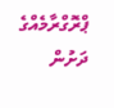ޕްރޮގްރާމެއްގެ ދަށުން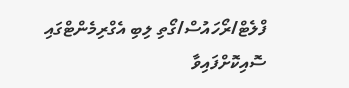ފްލެޓް/ރޯހައުސް/ގޯތި ލިބި އެގްރިމެންޓްގައި ސޮއިކޮށްފައިވާ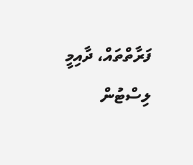ފަރާތްތައް، ދާއިމީ ލިސްޓުން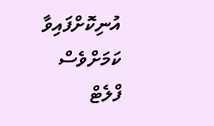އުނިކޮށްފައިވާ ކަމަށްވެސް ފްލެޓް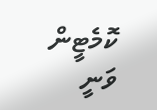ކޮމެޓީން ވަނީ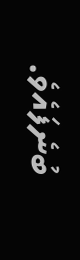ބުނެފައެވެ.